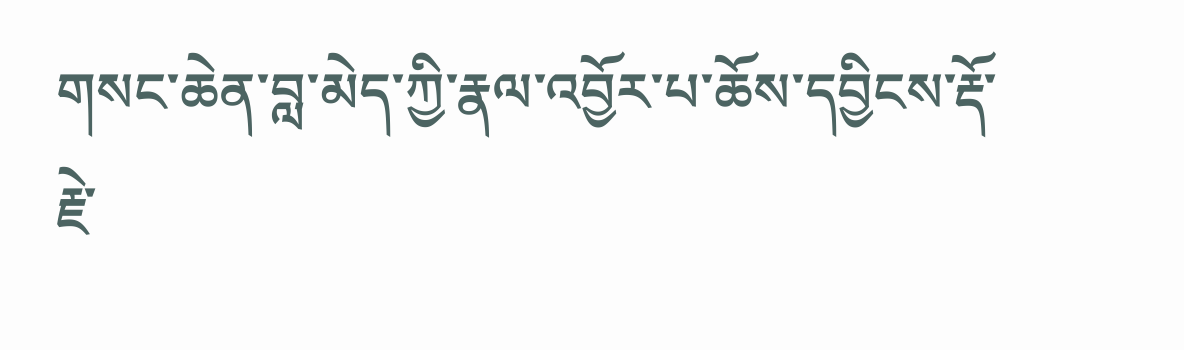གསང་ཆེན་བླ་མེད་ཀྱི་རྣལ་འབྱོར་པ་ཆོས་དབྱིངས་རྡོ་རྗེ་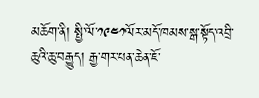མཆོག་ནི། སྤྱི་ལོ་༡༩༤༡ལོར་མདོ་ཁམས་སྒ་སྟོད་འབྲི་ཆུའི་ཆུ་བརྒྱུད། རྒྱ་གར་པན་ཆེན་ཇོ་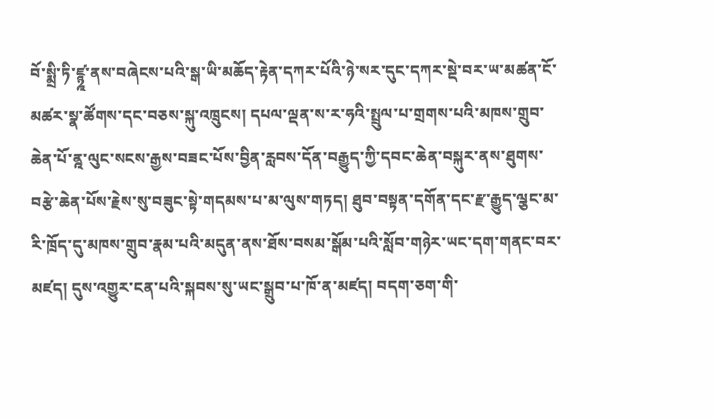བོ་སྨྲི་ཏི་ཛྙྰ་ནས་བཞེངས་པའི་སྒ་ཡི་མཆོད་རྟེན་དཀར་པོའི་ཉེ་སར་དུང་དཀར་སྡེ་བར་ཡ་མཚན་ངོ་མཚར་སྣ་ཚོགས་དང་བཅས་སྐུ་འཁྲུངས། དཔལ་ལྡན་ས་ར་ཧའི་སྤྲུལ་པ་གྲགས་པའི་མཁས་གྲུབ་ཆེན་པོ་ནྰ་ལུང་སངས་རྒྱས་བཟང་པོས་བྱིན་རླབས་དོན་བརྒྱུད་ཀྱི་དབང་ཆེན་བསྐུར་ནས་ཐུགས་བརྩེ་ཆེན་པོས་རྗེས་སུ་བཟུང་སྟེ་གདམས་པ་མ་ལུས་གཏད། ཐུབ་བསྟན་དགོན་དང་རྫ་རྒྱུད་ལྕང་མ་རི་ཁྲོད་དུ་མཁས་གྲུབ་རྣམ་པའི་མདུན་ནས་ཐོས་བསམ་སྒོམ་པའི་སློབ་གཉེར་ཡང་དག་གནང་བར་མཛད། དུས་འགྱུར་ངན་པའི་སྐབས་སུ་ཡང་སྒྲུབ་པ་ཁོ་ན་མཛད། བདག་ཅག་གི་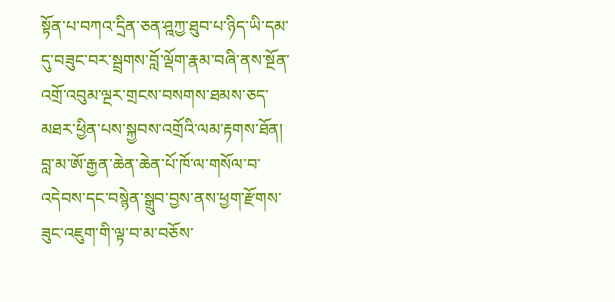སྟོན་པ་བཀའ་དྲིན་ཅན་ཤྰཀྱ་ཐུབ་པ་ཉིད་ཡི་དམ་དུ་བཟུང་བར་སྦྲགས་བློ་ལྡོག་རྣམ་བཞི་ནས་སྔོན་འགྲོ་འབུམ་ལྔར་གྲངས་བསགས་ཐམས་ཅད་མཐར་ཕྱིན་པས་སྐྱབས་འགྲོའི་ལམ་རྟགས་ཐོན། བླ་མ་ཨོ་རྒྱན་ཆེན་ཆེན་པོ་ཁོ་ལ་གསོལ་བ་འདེབས་དང་བསྙེན་སྒྲུབ་བྱས་ནས་ཕྱག་རྫོགས་ཟུང་འཇུག་གི་ལྟ་བ་མ་བཅོས་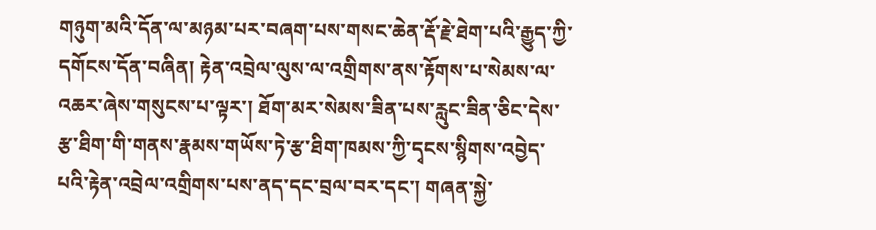གཉུག་མའི་དོན་ལ་མཉམ་པར་བཞག་པས་གསང་ཆེན་རྡོ་རྗེ་ཐེག་པའི་རྒྱུད་ཀྱི་དགོངས་དོན་བཞིན། རྟེན་འབྲེལ་ལུས་ལ་འགྲིགས་ནས་རྟོགས་པ་སེམས་ལ་འཆར་ཞེས་གསུངས་པ་ལྟར་། ཐོག་མར་སེམས་ཟིན་པས་རླུང་ཟིན་ཅིང་དེས་རྩ་ཐིག་གི་གནས་རྣམས་གཡོས་ཏེ་རྩ་ཐིག་ཁམས་ཀྱི་དྭངས་སྙིགས་འབྱེད་པའི་རྟེན་འབྲེལ་འགྲིགས་པས་ནད་དང་བྲལ་བར་དང་། གཞན་སྐྱེ་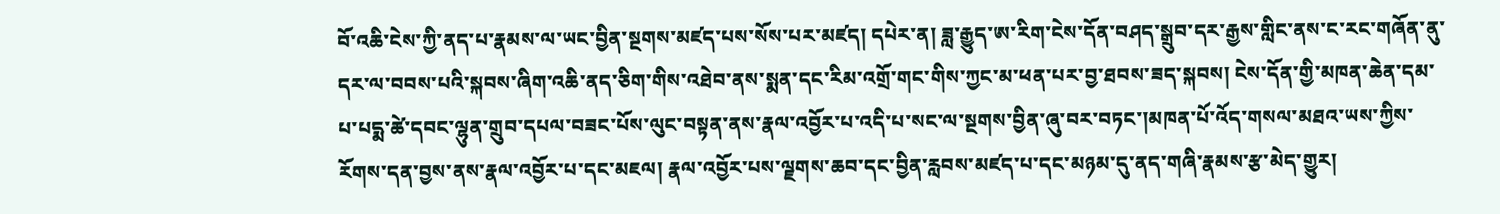བོ་འཆི་ངེས་ཀྱི་ནད་པ་རྣམས་ལ་ཡང་བྱིན་སྔགས་མཛད་པས་སོས་པར་མཛད། དཔེར་ན། ཟླ་རྒྱུད་ཨ་རིག་ངེས་དོན་བཤད་སྒྲུབ་དར་རྒྱས་གླིང་ནས་ང་རང་གཞོན་ནུ་དར་ལ་བབས་པའི་སྐབས་ཞིག་འཆི་ནད་ཅིག་གིས་འཐེབ་ནས་སྨན་དང་རིམ་འགྲོ་གང་གིས་ཀྱང་མ་ཕན་པར་བྱ་ཐབས་ཟད་སྐབས། ངེས་དོན་གྱི་མཁན་ཆེན་དམ་པ་པདྨ་ཚེ་དབང་ལྷུན་གྲུབ་དཔལ་བཟང་པོས་ལུང་བསྟན་ནས་རྣལ་འབྱོར་པ་འདི་པ་སང་ལ་སྔགས་བྱིན་ཞུ་བར་བཏང་།མཁན་པོ་འོད་གསལ་མཐའ་ཡས་ཀྱིས་རོགས་དན་བྱས་ནས་རྣལ་འབྱོར་པ་དང་མཇལ། རྣལ་འབྱོར་པས་ལྗགས་ཆབ་དང་བྱིན་རླབས་མཛད་པ་དང་མཉམ་དུ་ནད་གཞི་རྣམས་རྩ་མེད་གྱུར།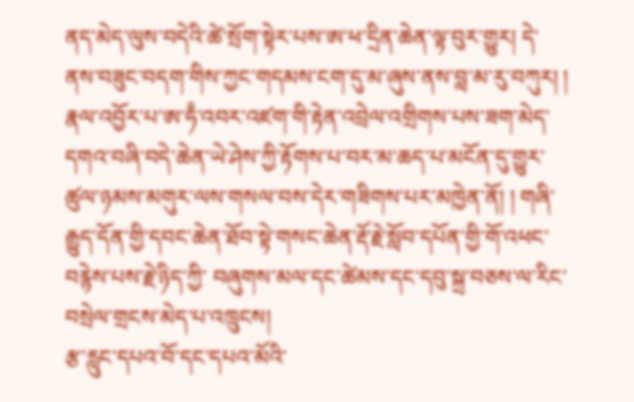ནད་མེད་ལུས་བདེའི་ཚེ་སྲོག་སྟེར་པས་ཨ་ཕ་དྲིན་ཆེན་ལྟ་བུར་གྱུར། དེ་ནས་བཟུང་བདག་གིས་ཀྱང་གདམས་ངག་དུ་མ་ཞུས་ནས་བླ་མ་རུ་བཀུར། ། རྣལ་འབྱོར་པ་ཨ་ཧྃ་འབར་འཛག་གི་རྟེན་འབྲེལ་འགྲིགས་པས་ཟག་མེད་དགའ་བཞི་བདེ་ཆེན་ཡེ་ཤེས་ཀྱི་རྟོགས་པ་བར་མ་ཆད་པ་མངོན་དུ་གྱུར་ཚུལ་ཉམས་མགུར་ལས་གསལ་བས་དེར་གཟིགས་པར་མཁྱེན་ནོ། ། གཞི་རྒྱུད་དོན་གྱི་དབང་ཆེན་ཐོབ་སྟེ་གསང་ཆེན་རྡོ་རྗེ་སློབ་དཔོན་གྱི་གོ་འཕང་བརྙེས་པས་རྗེ་ཉིད་ཀྱི་ བཞུགས་མལ་དང་ཚེམས་དང་དབུ་སྐྲ་བཅས་ལ་རིང་བསྲེལ་གྲངས་མེད་པ་འཁྲུངས།
རྩ་རླུང་དཔའ་བོ་དང་དཔའ་མོའི་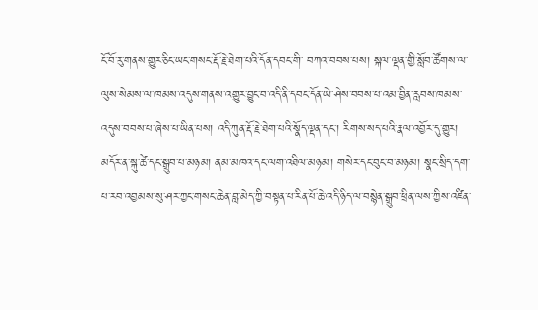ངོ་བོ་རུ་གནས་གྱུར་ཅིང་ཡང་གསང་རྡོ་རྗེ་ཐེག་པའི་དོན་དབང་གི་ བཀའ་བབས་པས། སྐལ་ལྡན་གྱི་སློབ་ཚོགས་ལ་ལུས་སེམས་ལ་ཁམས་འདུས་གནས་འགྱུར་བྱུང་བ་འདི་ནི་དབང་དོན་ཡེ་ཤེས་བབས་པ་འམ་བྱིན་རླབས་ཁམས་འདུས་བབས་པ་ཞེས་པ་ཡིན་པས། འདི་ཀུན་རྡོ་རྗེ་ཐེག་པའི་སྣོད་ལྡན་དང་། རིགས་སད་པའི་རྣལ་འབྱོར་དུ་གྱུར། མདོར་ན་སྐུ་ཚེ་དང་སྒྲུབ་པ་མཉམ། ནམ་མཁའ་དང་ལག་འཐིལ་མཉམ། གསེར་དང་བུང་བ་མཉམ། སྣང་སྲིད་དག་པ་རབ་འབྱམས་སུ་ཤར་ཀྱང་གསང་ཆེན་བླ་མེད་ཀྱི་བསྟན་པ་རིན་པོ་ཆེ་འདི་ཉིད་ལ་བསྙེན་སྒྲུབ་ཕྲིན་ལས་ཀྱིས་འཛིན་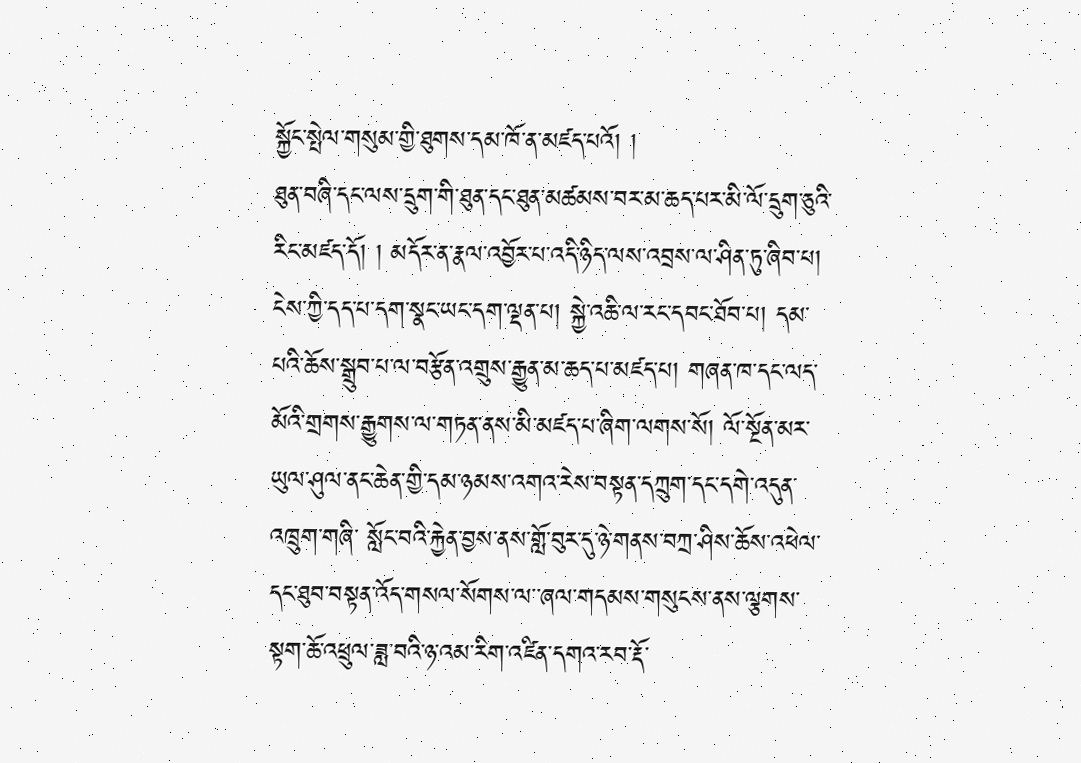སྐྱོང་སྤེལ་གསུམ་གྱི་ཐུགས་དམ་ཁོ་ན་མཛད་པའོ། །
ཐུན་བཞི་དང་ལས་དྲུག་གི་ཐུན་དང་ཐུན་མཚམས་བར་མ་ཆད་པར་མི་ལོ་དྲུག་ཅུའི་རིང་མཛད་དོ། ། མདོར་ན་རྣལ་འབྱོར་པ་འདི་ཉིད་ལས་འབྲས་ལ་ཤིན་ཏུ་ཞིབ་པ། ངེས་ཀྱི་དད་པ་དག་སྣང་ཡང་དག་ལྡན་པ། སྐྱེ་འཆི་ལ་རང་དབང་ཐོབ་པ། དམ་པའི་ཆོས་སྒྲུབ་པ་ལ་བརྩོན་འགྲུས་རྒྱུན་མ་ཆད་པ་མཛད་པ། གཞན་ཁ་དང་ལད་མོའི་གྲགས་རྒྱུགས་ལ་གཏན་ནས་མི་མཛད་པ་ཞིག་ལགས་སོ། ལོ་སྔོན་མར་ཡུལ་ཤུལ་ནང་ཆེན་གྱི་དམ་ཉམས་འགའ་རེས་བསྟན་དཀྲུག་དང་དགེ་འདུན་འཁྲུག་གཞི་ སློང་བའི་རྐྱེན་བྱས་ནས་གློ་བུར་དུ་ཉེ་གནས་བཀྲ་ཤིས་ཆོས་འཕེལ་དང་ཐུབ་བསྟན་འོད་གསལ་སོགས་ལ་་ཞལ་གདམས་གསུངས་ནས་ལྕགས་སྟག་ཆོ་འཕྲུལ་ཟླ་བའི་ཉ་འམ་རིག་འཛིན་དགའ་རབ་རྡོ་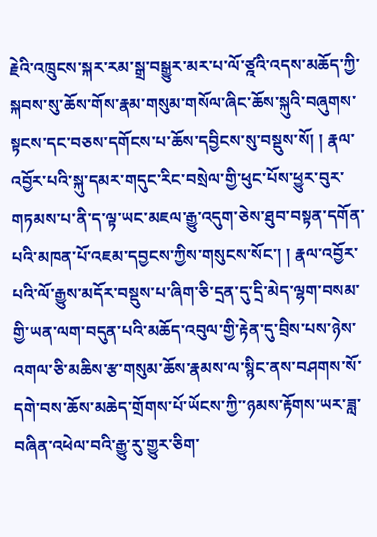རྗེའི་འཁྲུངས་སྐར་རམ་སྒྲ་བསྒྱུར་མར་པ་ལོ་ཙྰའི་འདས་མཆོད་ཀྱི་སྐབས་སུ་ཆོས་གོས་རྣམ་གསུམ་གསོལ་ཞིང་ཆོས་སྐུའི་བཞུགས་སྟངས་དང་བཅས་དགོངས་པ་ཆོས་དབྱིངས་སུ་བསྡུས་སོ། ། རྣལ་འབྱོར་པའི་སྐུ་དམར་གདུང་རིང་བསྲེལ་གྱི་ཕུང་པོས་ཕྱུར་བུར་གཏམས་པ་ནི་ད་ལྟ་ཡང་མཇལ་རྒྱུ་འདུག་ཅེས་ཐུབ་བསྟན་དགོན་པའི་མཁན་པོ་འཇམ་དབྱངས་ཀྱིས་གསུངས་སོང་། ། རྣལ་འབྱོར་པའི་ལོ་རྒྱུས་མདོར་བསྡུས་པ་ཞིག་ཅི་དྲན་དུ་དྲི་མེད་ལྷག་བསམ་གྱི་ཡན་ལག་བདུན་པའི་མཆོད་འབུལ་གྱི་རྟེན་དུ་བྲིས་པས་ཉེས་འགལ་ཅི་མཆིས་རྩ་གསུམ་ཆོས་རྣམས་ལ་སྙིང་ནས་བཤགས་སོ་དགེ་བས་ཆོས་མཆེད་གྲོགས་པོ་ཡོངས་ཀྱི་་ཉམས་རྟོགས་ཡར་ཟླ་བཞིན་འཕེལ་བའི་རྒྱུ་རུ་གྱུར་ཅིག་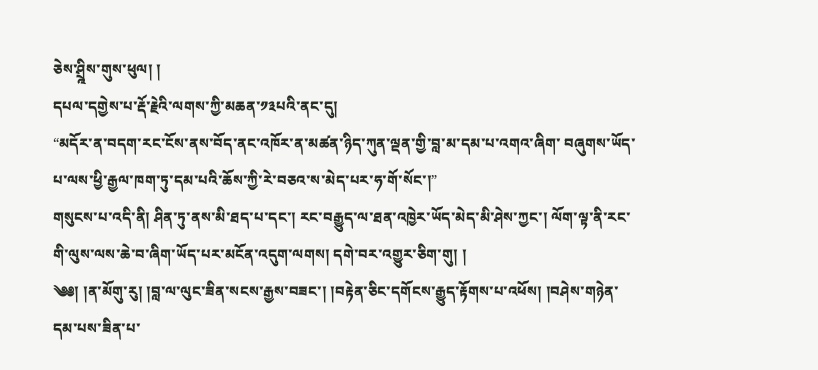ཅེས་ཤྲྰིས་གུས་ཕུལ། །
དཔལ་དགྱེས་པ་རྡོ་རྗེའི་ལགས་ཀྱི་མཆན་༡༣པའི་ནང་དུ།
“མདོར་ན་བདག་རང་ངོས་ནས་བོད་ནང་འཁོར་ན་མཚན་ཉིད་ཀུན་ལྡན་གྱི་བླ་མ་དམ་པ་འགའ་ཞིག་ བཞུགས་ཡོད་པ་ལས་ཕྱི་རྒྱལ་ཁག་ཏུ་དམ་པའི་ཆོས་ཀྱི་རེ་བཅའ་ས་མེད་པར་ཧ་གོ་སོང་།”
གསུངས་པ་འདི་ནི། ཤིན་ཏུ་ནས་མི་ཐད་པ་དང་། རང་བརྒྱུད་ལ་ཐན་འཁྱེར་ཡོད་མེད་མི་ཤེས་ཀྱང་། ལོག་ལྟ་ནི་རང་གི་ལུས་ལས་ཆེ་བ་ཞིག་ཡོད་པར་མངོན་འདུག་ལགས། དགེ་བར་འགྱུར་ཅིག་གུ། །
༄༅། །ན་མོགུ་རུ། །བླ་ལ་ལུང་ཟིན་སངས་རྒྱས་བཟང་། །བརྟེན་ཅིང་དགོངས་རྒྱུད་རྟོགས་པ་འཕོས། །བཤེས་གཉེན་དམ་པས་ཟིན་པ་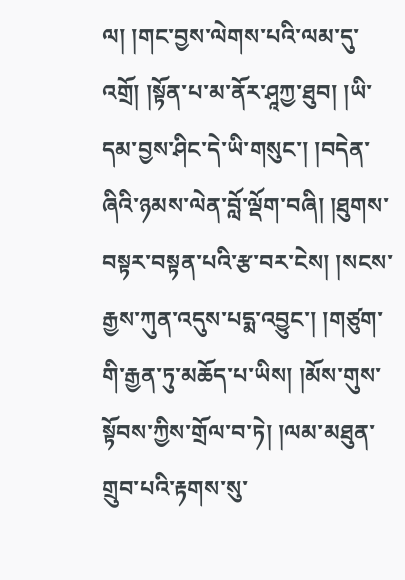ལ། །གང་བྱས་ལེགས་པའི་ལམ་དུ་འགྲོ། །སྟོན་པ་མ་ནོར་ཤཱཀྱ་ཐུབ། །ཡི་དམ་བྱས་ཤིང་དེ་ཡི་གསུང་། །བདེན་ཞིའི་ཉམས་ལེན་བློ་ལྡོག་བཞི། །ཐུགས་བསྟར་བསྟན་པའི་རྩ་བར་ངེས། །སངས་རྒྱས་ཀུན་འདུས་པདྨ་འབྱུང་། །གཙུག་གི་རྒྱན་ཏུ་མཆོད་པ་ཡིས། །མོས་གུས་སྟོབས་ཀྱིས་གྲོལ་བ་ཏེ། །ལམ་མཐུན་གྲུབ་པའི་རྟགས་སུ་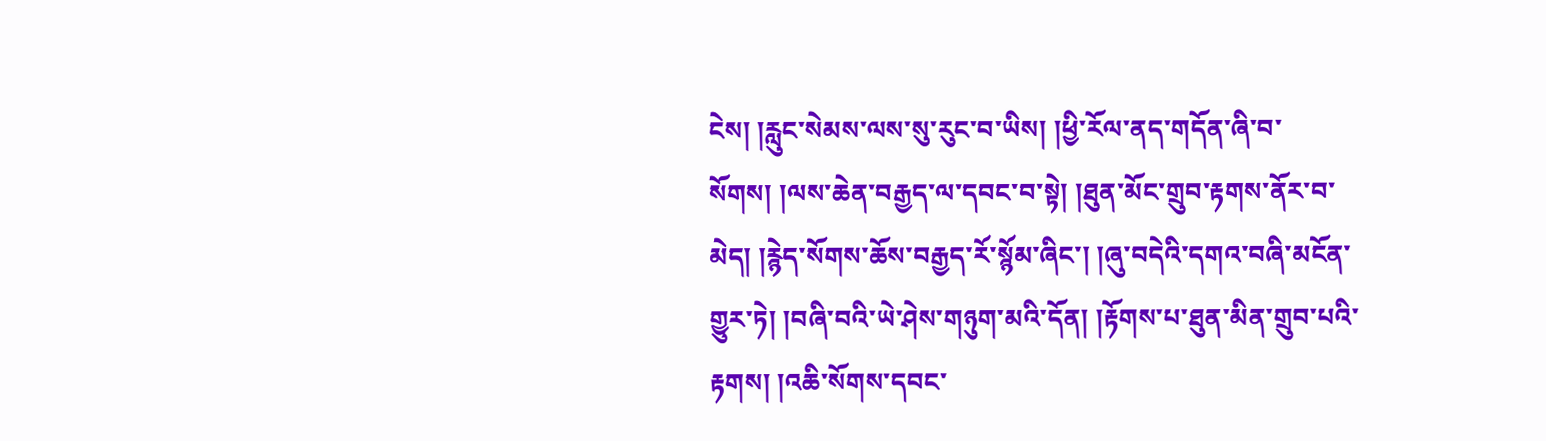ངེས། །རླུང་སེམས་ལས་སུ་རུང་བ་ཡིས། །ཕྱི་རོལ་ནད་གདོན་ཞི་བ་སོགས། །ལས་ཆེན་བརྒྱད་ལ་དབང་བ་སྟེ། །ཐུན་མོང་གྲུབ་རྟགས་ནོར་བ་མེད། །རྙེད་སོགས་ཆོས་བརྒྱད་རོ་སྙོམ་ཞིང་། །ཞུ་བདེའི་དགའ་བཞི་མངོན་གྱུར་ཏེ། །བཞི་བའི་ཡེ་ཤེས་གཉུག་མའི་དོན། །རྟོགས་པ་ཐུན་མིན་གྲུབ་པའི་རྟགས། །འཆི་སོགས་དབང་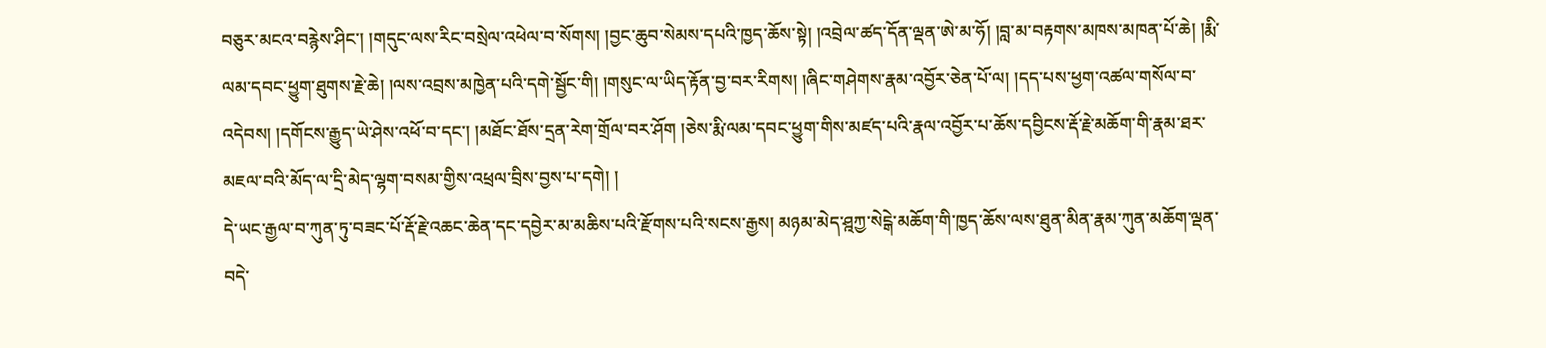བཅུར་མངའ་བརྙེས་ཤིང་། །གདུང་ལས་རིང་བསྲེལ་འཕེལ་བ་སོགས། །བྱང་ཆུབ་སེམས་དཔའི་ཁྱད་ཆོས་སྟེ། །འབྲེལ་ཚད་དོན་ལྡན་ཨེ་མ་ཧོ། །བླ་མ་བརྟགས་མཁས་མཁན་པོ་ཆེ། །རྨི་ལམ་དབང་ཕྱུག་ཐུགས་རྗེ་ཆེ། །ལས་འབྲས་མཁྱེན་པའི་དགེ་སྦྱོང་གི། །གསུང་ལ་ཡིད་རྟོན་བྱ་བར་རིགས། །ཞིང་གཤེགས་རྣམ་འབྱོར་ཅེན་པོ་ལ། །དད་པས་ཕྱག་འཚལ་གསོལ་བ་འདེབས། །དགོངས་རྒྱུད་ཡེ་ཤེས་འཕོ་བ་དང་། །མཐོང་ཐོས་དྲན་རེག་གྲོལ་བར་ཤོག །ཅེས་རྨི་ལམ་དབང་ཕྱུག་གིས་མཛད་པའི་རྣལ་འབྱོར་པ་ཆོས་དབྱིངས་རྡོ་རྗེ་མཆོག་གི་རྣམ་ཐར་མཇལ་བའི་མོད་ལ་དྲི་མེད་ལྷག་བསམ་གྱིས་འཕྲལ་བྲིས་བྱས་པ་དགེ། །
དེ་ཡང་རྒྱལ་བ་ཀུན་ཏུ་བཟང་པོ་རྡོ་རྗེ་འཆང་ཆེན་དང་དབྱེར་མ་མཆིས་པའི་རྫོགས་པའི་སངས་རྒྱས། མཉམ་མེད་ཤྰཀྱ་སེངྒེ་མཆོག་གི་ཁྱད་ཆོས་ལས་ཐུན་མིན་རྣམ་ཀུན་མཆོག་ལྡན་བདེ་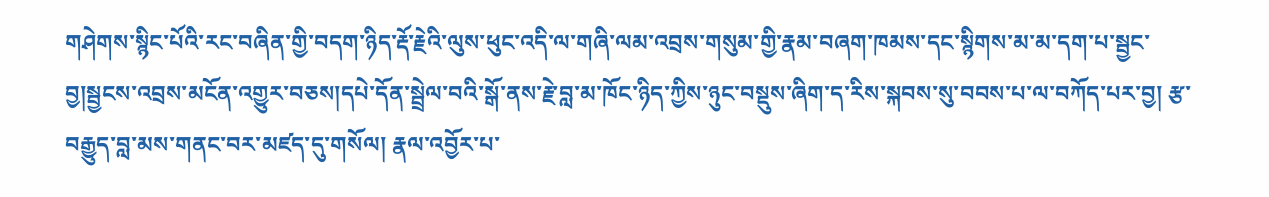གཤེགས་སྙིང་པོའི་རང་བཞིན་གྱི་བདག་ཉིད་རྡོ་རྗེའི་ལུས་ཕུང་འདི་ལ་གཞི་ལམ་འབྲས་གསུམ་གྱི་རྣམ་བཞག་ཁམས་དང་སྙིགས་མ་མ་དག་པ་སྦྱང་བྱ།སྦྱངས་འབྲས་མངོན་འགྱུར་བཅས།དཔེ་དོན་སྦྲེལ་བའི་སྒོ་ནས་རྗེ་བླ་མ་ཁོང་ཉིད་ཀྱིས་ཉུང་བསྡུས་ཞིག་ད་རིས་སྐབས་སུ་བབས་པ་ལ་བཀོད་པར་བྱ། རྩ་བརྒྱུད་བླ་མས་གནང་བར་མཛད་དུ་གསོལ། རྣལ་འབྱོར་པ་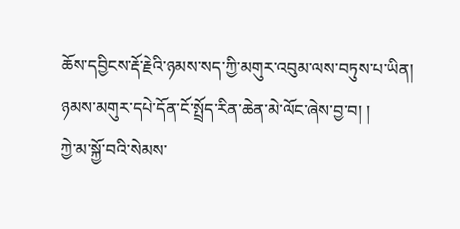ཆོས་དབྱིངས་རྡོ་རྗེའི་ཉམས་སད་ཀྱི་མགུར་འབུམ་ལས་བཏུས་པ་ཡིན།
ཉམས་མགུར་དཔེ་དོན་ངོ་སྤྲོད་རིན་ཆེན་མེ་ལོང་ཞེས་བྱ་བ། །
ཀྱེ་མ་སྐྱོ་བའི་སེམས་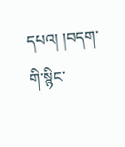དཔའ། །བདག་གི་སྙིང་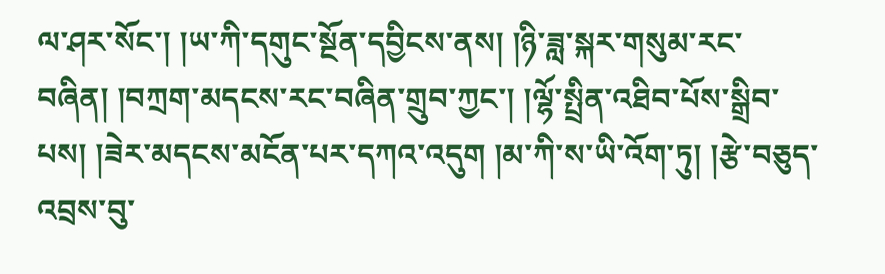ལ་ཤར་སོང་། །ཡ་ཀི་དགུང་སྔོན་དབྱིངས་ནས། །ཉི་ཟླ་སྐར་གསུམ་རང་བཞིན། །བཀྲག་མདངས་རང་བཞིན་གྲུབ་ཀྱང་། །ལྷོ་སྤྲིན་འཐིབ་པོས་སྒྲིབ་པས། །ཟེར་མདངས་མངོན་པར་དཀའ་འདུག །མ་ཀི་ས་ཡི་འོག་ཏུ། །རྩེ་བཅུད་འབྲས་བུ་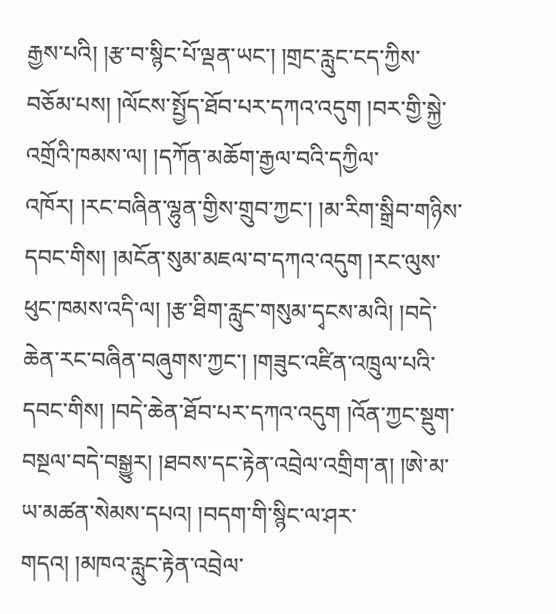རྒྱས་པའི། །རྩ་བ་སྙིང་པོ་ལྡན་ཡང་། །གྲང་རླུང་ངད་ཀྱིས་བཅོམ་པས། །ལོངས་སྤྱོད་ཐོབ་པར་དཀའ་འདུག །བར་གྱི་སྐྱེ་འགྲོའི་ཁམས་ལ། །དཀོན་མཆོག་རྒྱལ་བའི་དཀྱིལ་འཁོར། །རང་བཞིན་ལྷུན་གྱིས་གྲུབ་ཀྱང་། །མ་རིག་སྒྲིབ་གཉིས་དབང་གིས། །མངོན་སུམ་མཇལ་བ་དཀའ་འདུག །རང་ལུས་ཕུང་ཁམས་འདི་ལ། །རྩ་ཐིག་རླུང་གསུམ་དྭངས་མའི། །བདེ་ཆེན་རང་བཞིན་བཞུགས་ཀྱང་། །གཟུང་འཛིན་འཁྲུལ་པའི་དབང་གིས། །བདེ་ཆེན་ཐོབ་པར་དཀའ་འདུག །འོན་ཀྱང་སྡུག་བསྔལ་བདེ་བསྒྱུར། །ཐབས་དང་རྟེན་འབྲེལ་འགྲིག་ན། །ཨེ་མ་ཡ་མཚན་སེམས་དཔའ། །བདག་གི་སྙིང་ལ་ཤར་གདའ། །མཁའ་རླུང་རྟེན་འབྲེལ་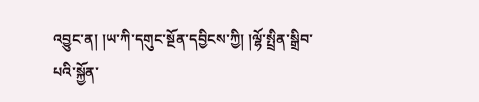འབྱུང་ན། །ཡ་ཀི་དགུང་སྔོན་དབྱིངས་ཀྱི། །ལྷོ་སྤྲིན་སྒྲིབ་པའི་སྐྱོན་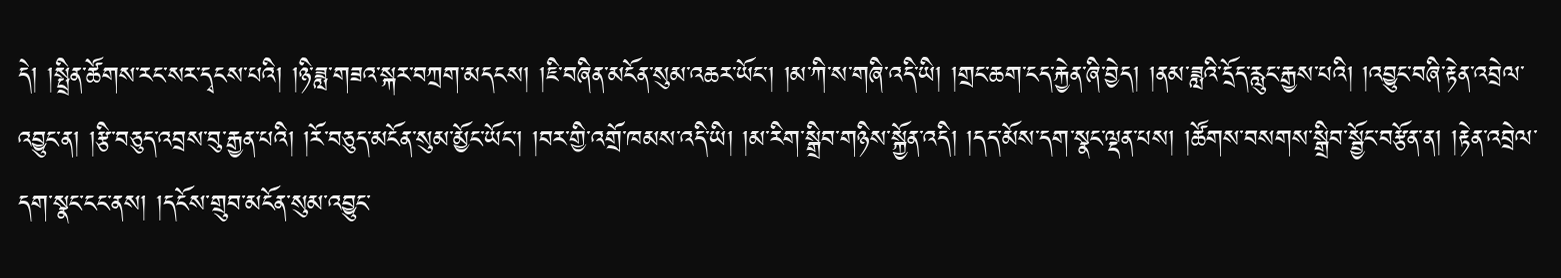དེ། །སྤྲིན་ཚོགས་རང་སར་དྭངས་པའི། །ཉི་ཟླ་གཟའ་སྐར་བཀྲག་མདངས། །ཇི་བཞིན་མངོན་སུམ་འཆར་ཡོང་། །མ་ཀི་ས་གཞི་འདི་ཡི། །གྲང་ཆག་ངད་རྐྱེན་ཞི་བྱེད། །ནམ་ཟླའི་དྲོད་རླུང་རྒྱས་པའི། །འབྱུང་བཞི་རྟེན་འབྲེལ་འབྱུང་ན། །རྩི་བཅུད་འབྲས་བུ་རྒྱན་པའི། །རོ་བཅུད་མངོན་སུམ་མྱོང་ཡོང་། །བར་གྱི་འགྲོ་ཁམས་འདི་ཡི། །མ་རིག་སྒྲིབ་གཉིས་སྐྱོན་འདི། །དད་མོས་དག་སྣང་ལྡན་པས། །ཚོགས་བསགས་སྒྲིབ་སྦྱོང་བརྩོན་ན། །རྟེན་འབྲེལ་དག་སྣང་ངང་ནས། །དངོས་གྲུབ་མངོན་སུམ་འབྱུང་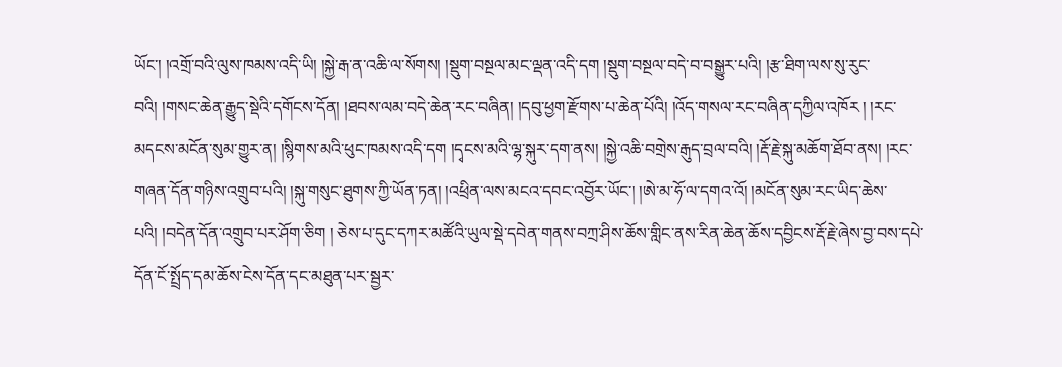ཡོང་། །འགྲོ་བའི་ལུས་ཁམས་འདི་ཡི། །སྐྱེ་རྒ་ན་འཆི་ལ་སོགས། །སྡུག་བསྔལ་མང་ལྡན་འདི་དག །སྡུག་བསྔལ་བདེ་བ་བསྒྱུར་པའི། །རྩ་ཐིག་ལས་སུ་རུང་བའི། །གསང་ཆེན་རྒྱུད་སྡེའི་དགོངས་དོན། །ཐབས་ལམ་བདེ་ཆེན་རང་བཞིན། །དབུ་ཕྱག་རྫོགས་པ་ཆེན་པོའི། །འོད་གསལ་རང་བཞིན་དཀྱིལ་འཁོར ། །རང་མདངས་མངོན་སུམ་གྱུར་ན། །སྙིགས་མའི་ཕུང་ཁམས་འདི་དག །དྭངས་མའི་ལྷ་སྐུར་དག་ནས། །སྐྱེ་འཆི་བགྲེས་རྒུད་བྲལ་བའི། །རྡོ་རྗེ་སྐུ་མཆོག་ཐོབ་ནས། །རང་གཞན་དོན་གཉིས་འགྲུབ་པའི། །སྐུ་གསུང་ཐུགས་ཀྱི་ཡོན་ཏན། །འཕྲིན་ལས་མངའ་དབང་འབྱོར་ཡོང་། །ཨེ་མ་ཧོ་ལ་དགའ་འོ། །མངོན་སུམ་རང་ཡིད་ཆེས་པའི། །བདེན་དོན་འགྲུབ་པར་ཤོག་ཅིག ། ཅེས་པ་དུང་དཀར་མཚོའི་ཡུལ་སྡེ་དབེན་གནས་བཀྲ་ཤིས་ཆོས་གླིང་ནས་རིན་ཆེན་ཆོས་དབྱིངས་རྡོ་རྗེ་ཞེས་བྱ་བས་དཔེ་དོན་ངོ་སྤྲོད་དམ་ཆོས་ངེས་དོན་དང་མཐུན་པར་སྦྱར་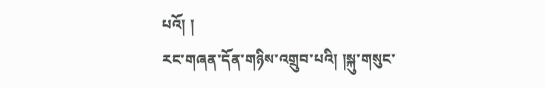པའོ། །
རང་གཞན་དོན་གཉིས་འགྲུབ་པའི། །སྐུ་གསུང་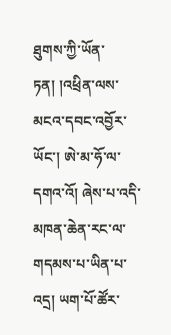ཐུགས་ཀྱི་ཡོན་ཏན། །འཕྲིན་ལས་མངའ་དབང་འབྱོར་ཡོང་། ཨེ་མ་ཧོ་ལ་དགའ་འོ། ཞེས་པ་འདི་མཁན་ཆེན་རང་ལ་གདམས་པ་ཡིན་པ་འདྲ། ཡག་པོ་ཚོར་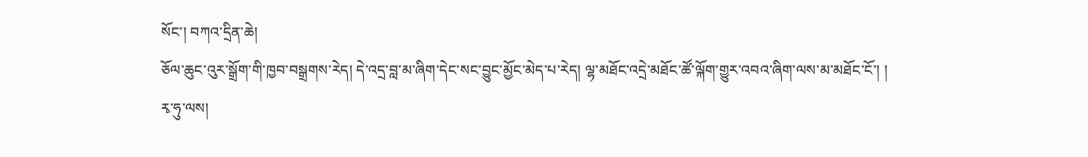སོང་། བཀའ་དྲིན་ཆེ།
ཅོལ་ཆུང་འུར་སྒྲོག་གི་ཁྱབ་བསྒྲགས་རེད། དེ་འདྲ་བླ་མ་ཞིག་དེང་སང་བྱུང་མྱོང་མེད་པ་རེད། ལྷ་མཐོང་འདྲེ་མཐོང་ཚོ་ལྐོག་གྱུར་འབའ་ཞིག་ལས་མ་མཐོང་ངོ་། །
རྭ་ཧུ་ལས།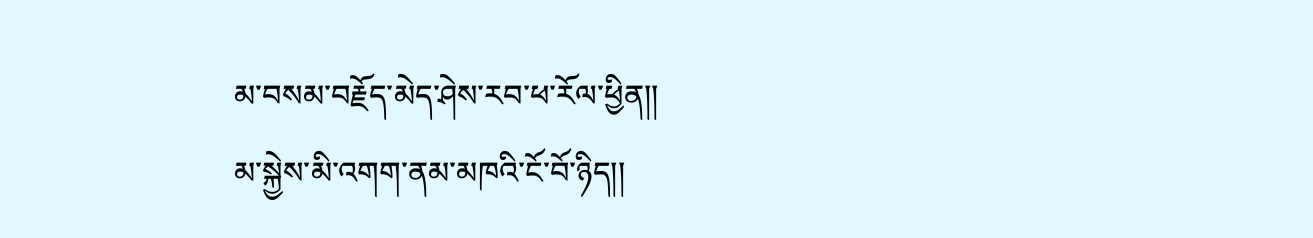མ་བསམ་བརྗོད་མེད་ཤེས་རབ་ཕ་རོལ་ཕྱིན།།
མ་སྐྱེས་མི་འགག་ནམ་མཁའི་ངོ་བོ་ཉིད།།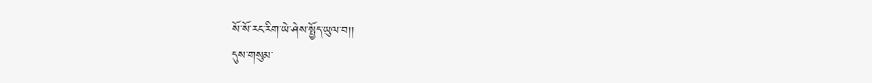སོ་སོ་རང་རིག་ཡེ་ཤེས་སྤྱོད་ཡུལ་བ།།
དུས་གསུམ་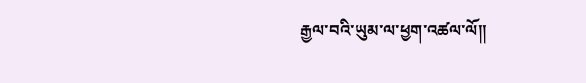རྒྱལ་བའི་ཡུམ་ལ་ཕྱག་འཚལ་ལོ།།